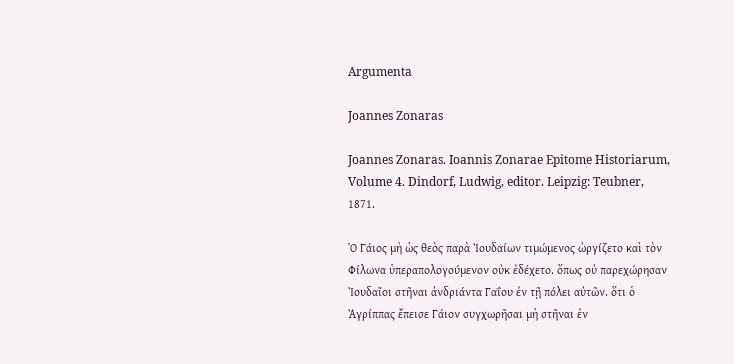Argumenta

Joannes Zonaras

Joannes Zonaras. Ioannis Zonarae Epitome Historiarum, Volume 4. Dindorf, Ludwig, editor. Leipzig: Teubner, 1871.

Ὁ Γάιος μὴ ὡς θεὸς παρὰ Ἰουδαίων τιμώμενος ὠργίζετο καὶ τὸν Φίλωνα ὑπεραπολογούμενον οὐκ ἐδέχετο. ὅπως οὐ παρεχώρησαν Ἰουδαῖοι στῆναι ἀνδριάντα Γαΐου ἐν τῇ πόλει αὐτῶν. ὅτι ὁ Ἀγρίππας ἔπεισε Γάιον συγχωρῆσαι μὴ στῆναι ἐν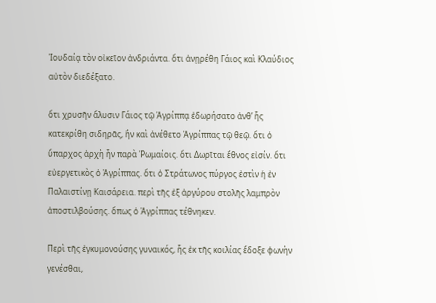Ἰουδαίᾳ τὸν οἰκεῖον ἀνδριάντα. ὅτι ἀνῃρέθη Γάιος καὶ Κλαύδιος αὐτὸν διεδέξατο.

ὅτι χρυσῆν ἅλυσιν Γάιος τῷ Ἀγρίππᾳ ἐδωρήσατο ἀνθ’ ἧς κατεκρίθη σιδηρᾶς, ἣν καὶ ἀνέθετο Ἀγρίππας τῷ θεῷ. ὅτι ὁ ὕπαρχος ἀρχὴ ἦν παρὰ Ῥωμαίοις. ὅτι Δωρῖται ἔθνος εἰσίν. ὅτι εὐεργετικὸς ὁ Ἀγρίππας. ὅτι ὁ Στράτωνος πύργος ἐστὶν ἡ ἐν Παλαιστίνῃ Καισάρεια. περὶ τῆς ἐξ ἀργύρου στολῆς λαμπρὸν ἀποστιλβούσης. ὅπως ὁ Ἀγρίππας τέθνηκεν.

Περὶ τῆς ἐγκυμονούσης γυναικός, ἧς ἐκ τῆς κοιλίας ἔδοξε φωνὴν γενέσθαι,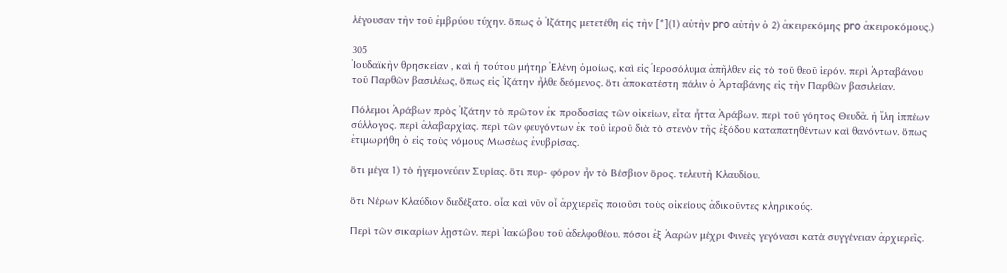λέγουσαν τὴν τοῦ ἐμβρύου τύχην. ὅπως ὁ Ἰζάτης μετετέθη εἰς τὴν [*](1) αὐτὴν pro αὐτὴν ὁ 2) ἀκειρεκόμης pro ἀκειροκόμους.)

305
Ἰουδαϊκὴν θρησκείαν , καὶ ἡ τούτου μήτηρ Ἑλένη ὁμοίως, καὶ εἰς Ἱεροσόλυμα ἀπῆλθεν εἰς τὸ τοῦ θεοῦ ἱερόν. περὶ Ἀρταβάνου τοῦ Παρθῶν βασιλέως, ὅπως εἰς Ἰζάτην ἦλθε δεόμενος. ὅτι ἀποκατέστη πάλιν ὁ Ἀρταβάνης εἰς τὴν Παρθῶν βασιλείαν.

Πόλεμοι Ἀράβων πρὸς Ἰζάτην τὸ πρῶτον ἐκ προδοσίας τῶν οἰκείων, εἶτα ἧττα Ἀράβων. περὶ τοῦ γόητος Θευδᾶ. ἡ ἴλη ἱππέων σύλλογος. περὶ ἀλαβαρχίας. περὶ τῶν φευγόντων ἐκ τοῦ ἱεροῦ διὰ τὸ στενὸν τῆς ἐξόδου καταπατηθέντων καὶ θανόντων. ὅπως ἐτιμωρήθη ὁ εἰς τοὺς νόμους Μωσέως ἐνυβρίσας.

ὅτι μέγα 1) τὸ ἡγεμονεύειν Συρίας. ὅτι πυρ- φόρον ἦν τὸ Βέσβιον ὅρος. τελευτὴ Κλαυδίου.

ὅτι Νέρων Κλαύδιον διεδέξατο. οἷα καὶ νῦν οἶ ἀρχιερεῖς ποιοῦσι τοὺς οἰκείους ἀδικοῦντες κληρικούς.

Περὶ τῶν σικαρίων λῃστῶν. περὶ Ἰακώβου τοῦ ἀδελφοθέου. πόσοι ἐξ Ἀαρὼν μέχρι Φινεὲς γεγόνασι κατὰ συγγένειαν ἀρχιερεῖς.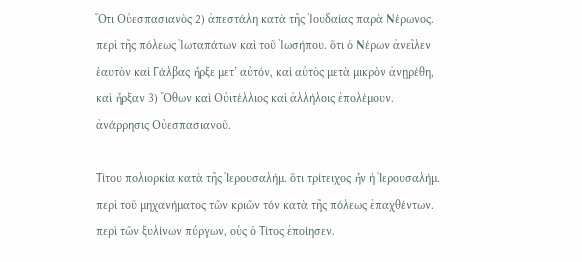Ὅτι Οὐεσπασιανὸς 2) ἀπεστάλη κατὰ τῆς Ἰουδαίας παρὰ Νέρωνος. περὶ τῆς πόλεως Ἰωταπάτων καὶ τοῦ Ἰωσήπου. ὅτι ὁ Νέρων ἀνεῖλεν ἑαυτὸν καὶ Γάλβας ἦρξε μετ’ αὐτόν, καὶ αὐτὸς μετὰ μικρὸν ἀνῃρέθη, καὶ ἦρξαν 3) Ὄθων καὶ Οὐιτέλλιος καὶ ἀλλήλοις ἐπολέμουν. ἀνάρρησις Οὐεσπασιανοῦ.

Τίτου πολιορκία κατὰ τῆς Ἱερουσαλήμ. ὅτι τρίτειχος ἦν ἡ Ἱερουσαλήμ. περὶ τοῦ μηχανήματος τῶν κριῶν τόν κατὰ τῆς πόλεως ἐπαχθέντων. περὶ τῶν ξυλίνων πύργων, οὑς ὁ Τίτος ἐποίησεν.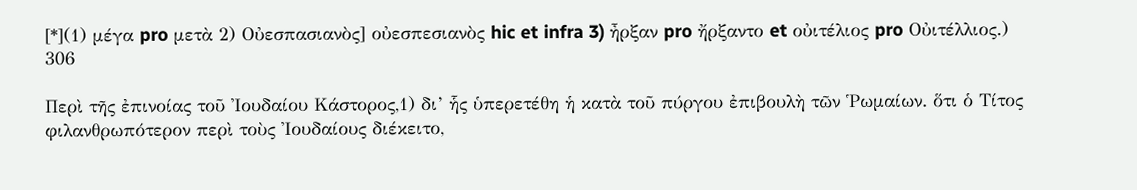[*](1) μέγα pro μετὰ 2) Οὐεσπασιανὸς] οὐεσπεσιανὸς hic et infra 3) ἦρξαν pro ἤρξαντο et οὐιτέλιος pro Οὐιτέλλιος.)
306

Περὶ τῆς ἐπινοίας τοῦ Ἰουδαίου Κάστορος,1) δι’ ἧς ὑπερετέθη ἡ κατὰ τοῦ πύργου ἐπιβουλὴ τῶν Ῥωμαίων. ὅτι ὁ Τίτος φιλανθρωπότερον περὶ τοὺς Ἰουδαίους διέκειτο,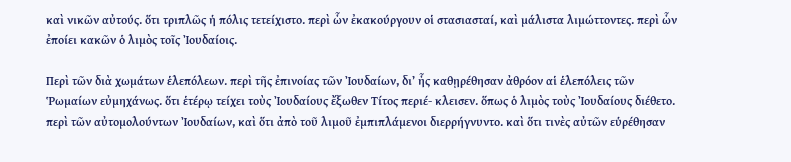καὶ νικῶν αὐτούς. ὅτι τριπλῶς ἡ πόλις τετείχιστο. περὶ ὧν ἐκακούργουν οἱ στασιασταί, καὶ μάλιστα λιμώττοντες. περὶ ὧν ἐποίει κακῶν ὁ λιμὸς τοῖς Ἰουδαίοις.

Περὶ τῶν διὰ χωμάτων ἑλεπόλεων. περὶ τῆς ἐπινοίας τῶν Ἰουδαίων, δι’ ἧς καθῃρέθησαν ἀθρόον αἱ ἑλεπόλεις τῶν Ῥωμαίων εὐμηχάνως. ὅτι ἑτέρῳ τείχει τοὺς Ἰουδαίους ἔξωθεν Τίτος περιέ- κλεισεν. ὅπως ὁ λιμὸς τοὺς Ἰουδαίους διέθετο. περὶ τῶν αὐτομολούντων Ἰουδαίων, καὶ ὅτι ἀπὸ τοῦ λιμοῦ ἐμπιπλάμενοι διερρήγνυντο. καὶ ὅτι τινὲς αὐτῶν εὑρέθησαν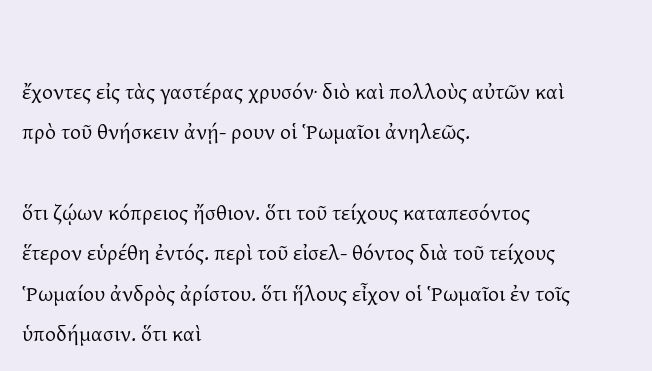ἔχοντες εἰς τὰς γαστέρας χρυσόν· διὸ καὶ πολλοὺς αὐτῶν καὶ πρὸ τοῦ θνήσκειν ἀνῄ- ρουν οἱ Ῥωμαῖοι ἀνηλεῶς.

ὅτι ζῴων κόπρειος ἤσθιον. ὅτι τοῦ τείχους καταπεσόντος ἕτερον εὑρέθη ἐντός. περὶ τοῦ εἰσελ- θόντος διὰ τοῦ τείχους Ῥωμαίου ἀνδρὸς ἀρίστου. ὅτι ἥλους εἶχον οἱ Ῥωμαῖοι ἐν τοῖς ὑποδήμασιν. ὅτι καὶ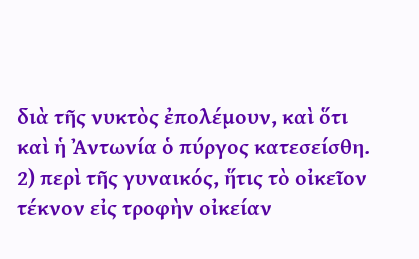διὰ τῆς νυκτὸς ἐπολέμουν, καὶ ὅτι καὶ ἡ Ἀντωνία ὁ πύργος κατεσείσθη. 2) περὶ τῆς γυναικός, ἥτις τὸ οἰκεῖον τέκνον εἰς τροφὴν οἰκείαν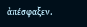ἀπέσφαξεν.